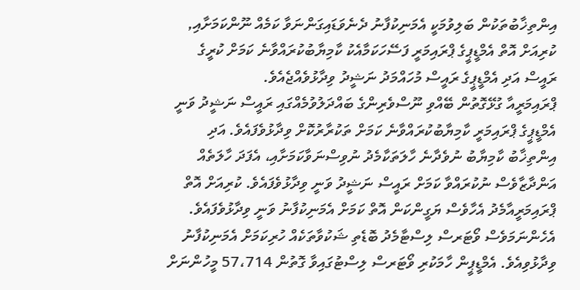އިންތިޚާބުތަކުން ބަލިވުމަކީ އެމަނިކުފާނު ދެނެވަޑައިގަންނަވާ ކަމެއް ނޫންކަމަށާއި, ކުރިއަށް އޮތް އެމްޑީޕީގެ ޕްރައިމަރީ ފަސޭހަކަމާއެކު ކާމިޔާބުކުރައްވާނެ ކަމަށް ކުރީގެ ރައީސް އަދި އެމްޑީޕީގެ ރައީސް މުހައްމަދު ނަޝީދު ވިދާޅުވެއްޖެއެވެ.
ޕްރައިމަރީއާ ގުޅޭގޮތުން ބޭއްވި ނޫސްވެރިންގެ ބައްދަލުވުމެއްގައި ރައީސް ނަޝީދު ވަނީ އެމްޑީޕީގެ ޕްރައިމަރީ ކާމިޔާބުކުރައްވާނެ ކަމަށް ތަކުރާރުކޮށް ވިދާޅުވެފައެވެ. އަދި އިންތިޚާބު ކާމިޔާބު ނުވެދާނެ ހާލަތަކާމެދު ނުވިސްނަވާކަމަށާއި، އެފަދަ ހާލަތެއް އަންދާޒާވެސް ނުކުރައްވާ ކަމަށް ރައީސް ނަޝީދު ވަނީ ވިދާޅުވެފައެވެ. ކުރިއަށް އޮތް ޕްރައިމަރީއާމެދު އެހާވެސް ޔަގީންކަން އޮތް ކަމަށް އެމަނިކުފާނު ވަނީ ވިދާޅުވެފައެވެ.
އެހެންނަމަވެސް ވޯޓަރސް ލިސްޓާމެދު ބޮޑެތި ޝަކުވާތަކެއް ހުރިކަމަށް އެމަނިކުފާނު ވިދާޅުވިއެވެ. އެމްޑީޕީން ހާމަކުރި ވޯޓަރސް ލިސްޓުގައިވާ ގޮތުން 57،714 މީހުންނަށް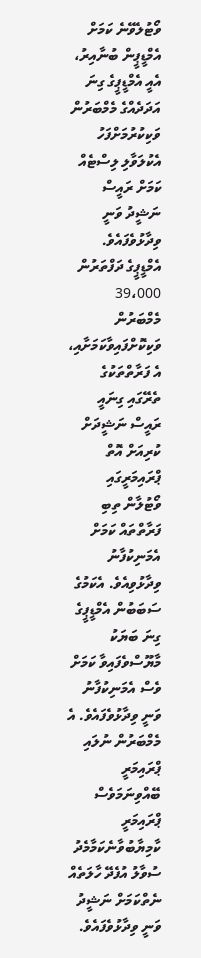ވޯޓުލެވޭނެ ކަމަށް އެމްޑީޕީން ބުނާއިރު، އެއީ އެމްޑީޕީގެ ގިނަ އަދަދެއްގެ މެމްބަރުން ވަކިކުރުމަށްފަހު އެކުލަވާލި ލިސްޓެއް ކަމަށް ރައީސް ނަޝީދު ވަނީ ވިދާޅުވެފައެވެ. އެމްޑީޕީގެ ދަފްތަރުން 39،000 މެމްބަރުން ވަކިކޮށްފައިވާކަމަށާއި، އެ ފަރާތްތަކުގެ ތެރޭގައި ގިނައީ ރައީސް ނަޝީދަށް ކުރިއަށް އޮތް ޕްރައިމަރީގައި ވޯޓުލާން ތިބި ފަރާތްތައް ކަމަށް އެމަނިކުފާނު ވިދާޅުވިއެވެ. އެކަމުގެ ސަބަބުން އެމްޑީޕީގެ ގިނަ ބަޔަކު މާޔޫސްވެފައިވާ ކަމަށް ވެސް އެމަނިކުފާނު ވަނީ ވިދާޅުވެފައެވެ. އެ މެމްބަރުން ނުލައި ޕްރައިމަރީ ބޭއްވިނަމަވެސް ޕްރައިމަރީ ކާމިޔާބުވާނެކަމާމެދު ސުވާލު އުފެދޭ ހާލަތެއް ނެތްކަމަށް ނަޝީދު ވަނީ ވިދާޅުވެފައެވެ.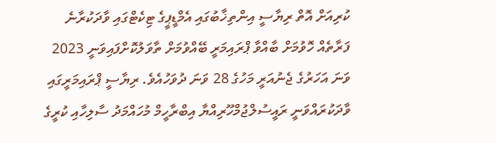ކުރިއަށް އޮތް ރިޔާސީ އިންތިޚާބުގައި އެމްޑީޕީގެ ޓިކެޓްގައި ވާދަކުރާނެ ފަރާތެއް ހޮވުމަށް ބާއްވާ ޕްރައިމަރީ ބޭއްވުމަށް ތާވަލުކޮށްފައިވަނީ 2023 ވަނަ އަހަރުގެ ޖެނުއަރީ މަހުގެ 28 ވަނަ ދުވަހުއެވެ. ރިޔާސީ ޕްރައިމަރީގައި ވާދަކުރައްވަނީ ރައީސުލްޖުމްހޫރިއްޔާ އިބްރާހީމް މުހައްމަދު ސާލިހާއި ކުރީގެ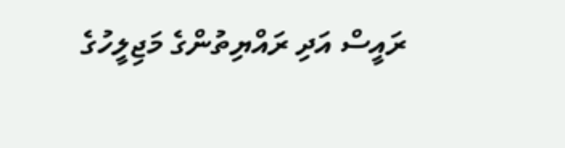ރައީސް އަދި ރައްޔިތުންގެ މަޖިލީހުގެ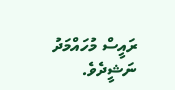ރައީސް މުހައްމަދު ނަޝީދެވެ.